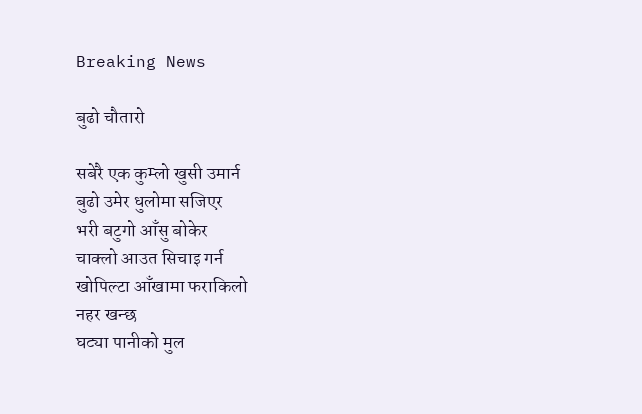Breaking News

बुढो चौतारो

सबेरै एक कुम्लो खुसी उमार्न
बुढो उमेर धुलोमा सजिएर
भरी बटुगो आँसु बोकेर
चाक्लो आउत सिचाइ गर्न
खोपिल्टा आँखामा फराकिलो
नहर खन्छ
घट्या पानीको मुल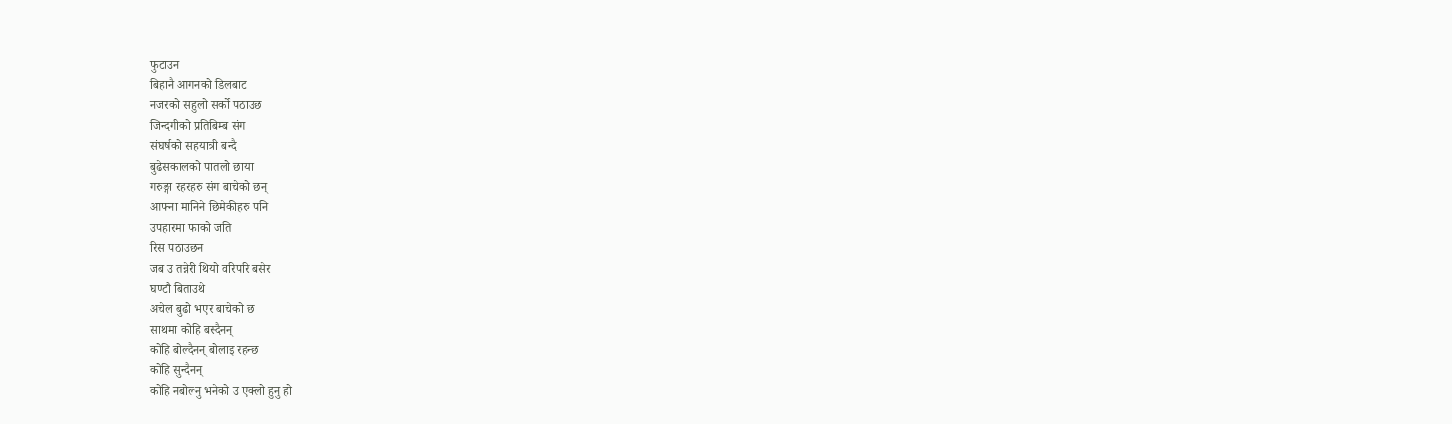फुटाउन
बिहानै आगनको डिलबाट
नजरको सहुलो सर्को पठाउछ
जिन्दगीको प्रतिबिम्ब संग
संघर्षको सहयात्री बन्दै
बुढेसकालको पातलो छाया
गरुङ्गा रहरहरु संग बाचेको छन्
आफ्ना मानिने छिमेकीहरु पनि
उपहारमा फाको जति
रिस पठाउछन
जब उ तन्नेरी थियो वरिपरि बसेर
घण्टौ बिताउथे
अचेल बुढो भएर बाचेको छ
साथमा कोहि बस्दैनन्
कोहि बोल्दैनन् बोलाइ रहन्छ
कोहि सुन्दैनन्
कोहि नबोल्नु भनेको उ एक्लो हुनु हो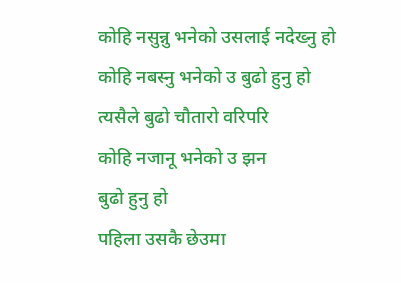कोहि नसुन्नु भनेको उसलाई नदेख्नु हो
कोहि नबस्नु भनेको उ बुढो हुनु हो
त्यसैले बुढो चौतारो वरिपरि
कोहि नजानू भनेको उ झन
बुढो हुनु हो
पहिला उसकै छेउमा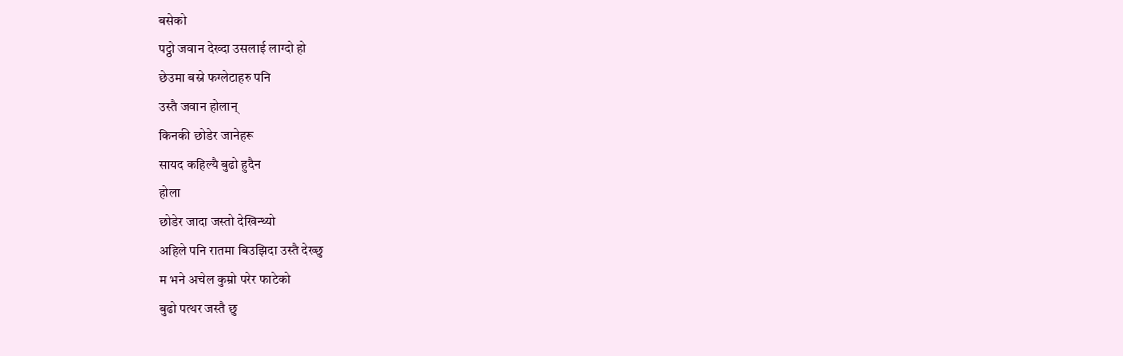बसेको
पट्ठो जवान देख्दा उसलाई लाग्दो हो
छेउमा बस्ने फग्लेटाहरु पनि
उस्तै जवान होलान्
किनकी छोडेर जानेहरू
सायद कहिल्यै बुढो हुदैन
होला
छोडेर जादा जस्तो देखिन्थ्यो
अहिले पनि रातमा बिउझिदा उस्तै देख्छु
म भने अचेल कुम्रो परेर फाटेको
बुढो पत्थर जस्तै छु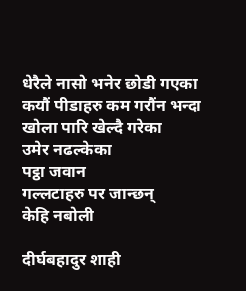धेरैले नासो भनेर छोडी गएका
कयौं पीडाहरु कम गरौंन भन्दा
खोला पारि खेल्दै गरेका
उमेर नढल्केका
पट्ठा जवान
गल्लटाहरु पर जान्छन्
केहि नबोली

दीर्घबहादुर शाही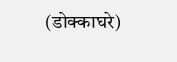(डोक्काघरे)